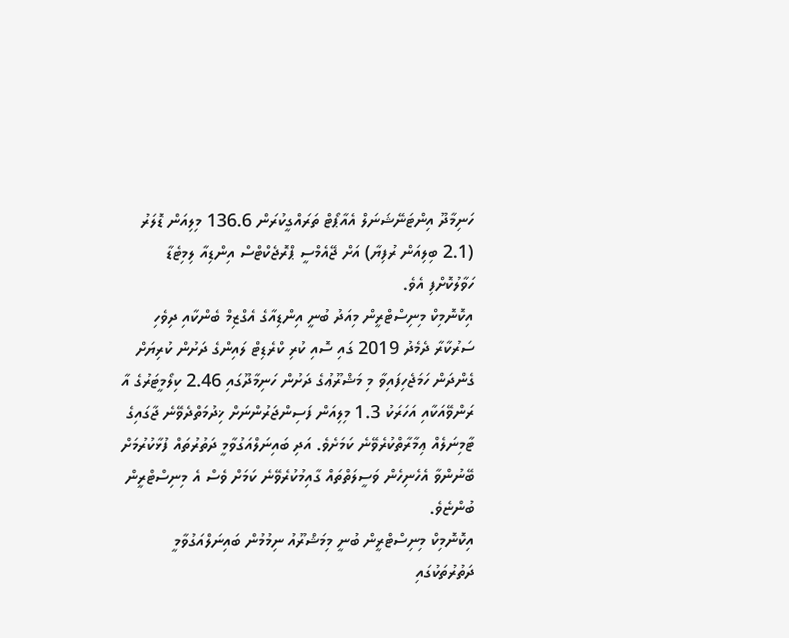ހަނިމާދޫ އިންޓަނޭޝަނަލް އެއާޕޯޓް ތަރައްގީކުރަން 136.6 މިލިއަން ޑޮލަރު (2.1 ބިލިއަން ރުފިޔާ) އަށް ޖޭއެމްސީ ޕްރޮޖެކްޓްސް އިންޑިއާ ލިމިޓެޑާ ހަވާލުކޮށްފި އެވެ.
އިކޮނޮމިކް މިނިސްޓްރީން މިއަދު ބުނީ އިންޑިއާގެ އެގްޒިމް ބެންކާއި ދިވެހި ސަރުކާރާ ދެމެދު 2019 ގައި ސޮއި ކުރި ކްރެޑިޓް ލައިންގެ ދަށުން ކުރިޔަށް ގެންދަން ހަމަޖެހިފައިވާ މި މަޝްރޫޢުގެ ދަށުން ހަނިމާދޫގައި 2.46 ކިލޯމީޓަރުގެ އާ ރަންވޭއަކާއި އަހަރަކު 1.3 މިލިއަން ފަސިންޖަރުންނަށް ޚިދުމަތްދެވޭނެ ޖާގައިގެ ޓާމިނަލެއް ޢިމާރާތްކުރެވޭނެ ކަމަށެވެ. އަދި ބައިނަލްއަގުވާމީ ދަތުރުތައް ފުޅާކުރުމަށް ބޭނުންވާ އެހެނިހެން ވަސީލަތްތައް ގާއިމުކުރެވޭނެ ކަމަށް ވެސް އެ މިނިސްޓްރީން ބުންޏެވެ.
އިކޮނޮމިކް މިނިސްޓްރީން ބުނީ މިމަޝްރޫއު ނިމުމުން ބައިނަލްއަގުވާމީ ދަތުރުތަކުގައި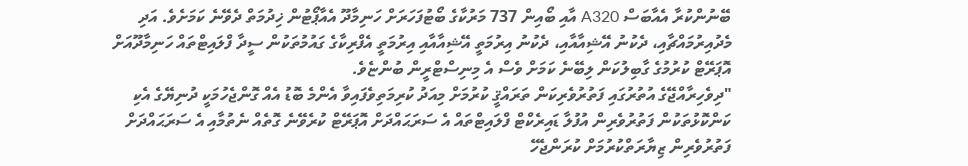ބޭނުންކުރާ އެއާބަސް A320 އާއި ބޯއިން 737 މަރުކާގެ ބޯޓުފަހަރަށް ހަނިމާދޫ އެއާޕޯޓުން ޚިދުމަތް ދެވޭނެ ކަމަށެވެ. އަދި މެދުއިރުމައްޗާއި، ދެކުނު އޭޝިއާއާއި، ދެކުނު އިރުމަތީ އޭޝިއާއާއި އިރުމަތީ އެފްރިކާގެ ގައުމުތަކުން ސީދާ ފްލައިޓްތައް ހަނިމާދޫއަށް އޮޕަރޭޓް ކުރުމުގެ ގާބިލުކަން ލިބޭނެ ކަމަށް ވެސް އެ މިނިސްޓްރީން ބުންޏެވެ.
"ދިވެހިރާއްޖޭގެ އުތުރުގައި ފަތުރުވެރިކަން ތަރައްޤީ ކުރުމަށް މިއަދު ކުރިމަތިވެފައިވާ އެންމެ ބޮޑު އެއް ގޮންޖެހުމަކީ ދުނިޔޭގެ އެކި ކަންކޮޅުތަކުން ފަތުރުވެރިން އުފުލާ ޑައިރެކްޓް ފްލައިޓްތައް އެ ސަރަޙައްދަށް އޮޕަރޭޓް ކުރެވޭނެ ގޮތެއް ނެތުމާއި އެ ސަރަޙައްދަށް ފަތުރުވެރިން ޒިޔާރަތްކުރުމަށް ކުރަންޖެހޭ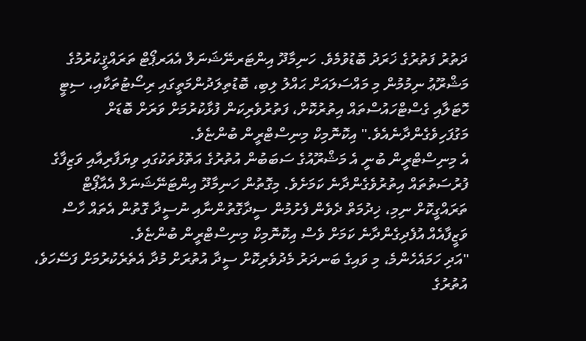ދަތުރު ފަތުރުގެ ޚަރަދު ބޮޑުވުމެވެ. ހަނިމާދޫ އިންޓަރނޭޝަނަލް އެއަރޕޯޓް ތަރައްޤީކުރުމުގެ މަޝްރޫޢު ނިމުމުން މި މައްސަލައަށް ޙައްލު ލިބި، ބޮޑުތިލަދުންމަތީގައި ރިސޯޓުތަކާއި، ސިޓީ ހޮޓަލާއި ގެސްޓްހައުސްތައް އިތުރުކޮށް، ފަތުރުވެރިކަން ފުޅާކުރުމަށް ވަރަށް ބޮޑަށް މަގުފަހިވެގެންދާނެއެވެ." އިކޮނޮމިކް މިނިސްޓްރީން ބުންޏެވެ.
އެ މިނިސްޓްރީން ބުނީ އެ މަޝްރޫއުގެ ސަބަބުން އުތުރުގެ އަތޮޅުތަކުގައި ވިޔަފާރިއާއި ވަޒިފާގެ ފުރުސަތުތައް އިތުރުވެގެންދާނެ ކަމަށެވެ. މިގޮތުން ހަނިމާދޫ އިންޓަނޭޝަނަލް އެއާޕޯޓް ތަރައްގީކޮށް ނިމި، ޚިދުމަތް ދެވެން ފެށުމުން ސީދާގޮތުންނާއި ނުސީދާ ގޮތުން އެތައް ހާސް ވަޒީފާއެއް އުފެދިގެންދާނެ ކަމަށް ވެސް އިކޮނޮމިކް މިނިސްޓްރީން ބުންޏެވެ.
"އަދި ހަމައެހެންމެ، މި ވައިގެ ބަނދަރު މެދުވެރިކޮށް ސީދާ އުތުރަށް މުދާ އެތެރެކުރުމަށް ފަސޭހަވެ، އުތުރުގެ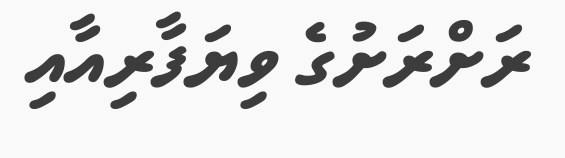ރަށްރަށުގެ ވިޔަފާރިއާއި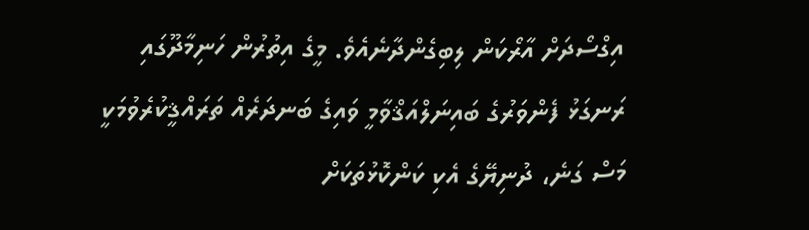އިގްސޯދަށް އާރޯކަން ލިބިގެންދާނެއެވެ. މީގެ އިތުރުން ހަނިމާދޫގައި ރަނގަޅު ފެންވަރުގެ ބައިނަލްއަޤްވާމީ ވައިގެ ބަނދަރެއް ތަރައްޤީކުރެވުމަކީ މަސް ގަނެ، ދުނިޔޭގެ އެކި ކަންކޮޅުތަކަށް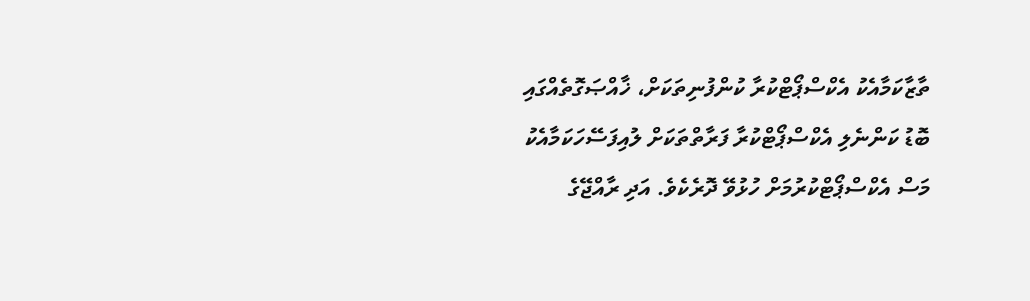ތާޒާކަމާއެކު އެކްސްޕޯޓްކުރާ ކުންފުނިތަކަށް، ޚާއްޞަގޮތެއްގައި ބޮޑު ކަންނެލި އެކްސްޕޯޓްކުރާ ފަރާތްތަކަށް ލުއިފަސޭހަކަމާއެކު މަސް އެކްސްޕޯޓްކުރުމަށް ހުޅުވޭ ދޮރެކެވެ. އަދި ރާއްޖޭގެ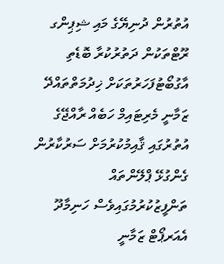އުތުރުން ދުނިޔޭގެ މައި ޝިޕިންގ ރޫޓްތަކުން ދަތުރުކުރާ ބޮޑެތި އާގުބޯޓުފަހަރުތަކަށް ޚިދުމަތްތައްދޭ ޒަމާނީ މެރިޓައިމް ހަބެއް ރާއްޖޭގެ އުތުރުގައި ޤާއިމުކުރުމަށް ސަރުކާރުން ގެންގުޅޭ ޕްލޭންތައް ތަންފީޒުކުރުމުގައިވެސް ހަނިމާދޫ އެއަރޕޯޓް ޒަމާނީ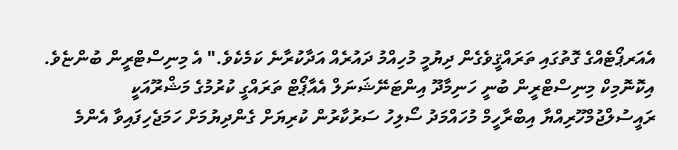އެއަރޕޯޓެއްގެ ގޮތުގައި ތަރައްޤީވެގެން ދިޔުމީ މުހިއްމު ދައުރެއް އަދާކުރާނެ ކަމެކެވެ." އެ މިނިސްޓްރީން ބުންޏެވެ.
އިކޮނޮމިކް މިނިސްޓްރީން ބުނީ ހަނިމާދޫ އިންޓަނޭޝަނަލް އެއާޕޯޓް ތަރައްގީ ކުރުމުގެ މަޝްރޫއަކީ ރައީސުލްޖުމްހޫރިއްޔާ އިބްރާހީމް މުހައްމަދު ސޯލިހު ސަރުކާރުން ކުރިޔަށް ގެންދިޔުމަށް ހަމަޖެހިފައިވާ އެންމެ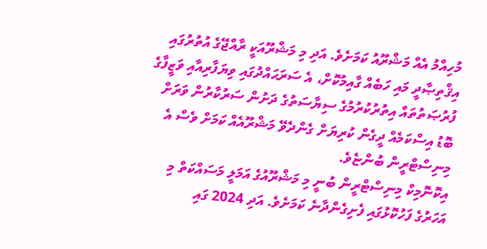މުހިއްމު އެއް މަޝްރޫއު ކަމަށެވެ. އަދި މި މަޝްރޫއަކީ ރާއްޖޭގެ އުތުރުގައި އިޤްތިޞާދީ މައި ހަބެއް ގާއިމުކޮށް، އެ ސަރަޙައްދުގައި ވިޔަފާރިއާއި ވަޒީފާގެ ފުރުޞަތުތައް އިތުރުކުރުމުގެ ސިޔާސަތުގެ ދަށުން ސަރުކާރުން ވަރަށް ބޮޑު އިސްކަމެއް ދީގެން ކުރިޔަށް ގެންދެވޭ މަޝްރޫއެއް ކަމަށް ވެސް އެ މިނިސްޓްރީން ބުންޏެވެ.
އިކޮނޮމިކް މިނިސްޓްރީން ބުނީ މި މަޝްރޫއުގެ އަމަލީ މަސައްކަތް މި އަހަރުގެ ފަހުކޮޅުގައި ފެށިގެންދާނެ ކަމަށެވެ. އަދި 2024 ގައި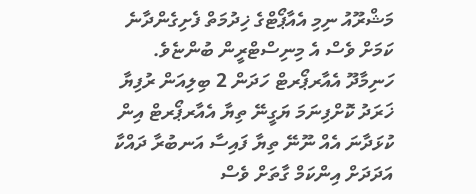މަޝްރޫއު ނިމި އެއާޕޯޓްގެ ޚިދުމަތް ފެށިގެންދާނެ ކަމަށް ވެސް އެ މިނިސްޓްރީން ބުންޏެވެ.
ހަނިމާދޫ އެއާރޕޯރޓް ހަދަން 2 ބިލިއަން ރުފިޔާ ޚަރަދު ކޮށްފިނަމަ ޔަގީނޭ ތިޔާ އެއާރޕޯރޓް އިން ކުޅަދާނަ އެއް ނޫނޭ ތިޔާ ފައިސާ އަނބުރާ ދައްކާ އަދަދަށް އިންކަމް ގާތަށް ވެސް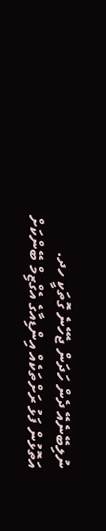ނުލިބޭނެއޭ ދެން ހަދަން ޖެހޭނެ ގޮތަކީ ހދ. އަތޮޅުން ފަޅު ރަށްތަކެއް އިންޑިއާގެ އެގްޒިމް ބޭންކަށް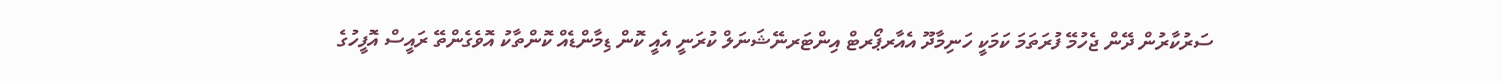ސަރުކާރުން ދޭން ޖެހުމޭ ފުރަތަމަ ކަމަކީ ހަނިމާދޫ އެއާރޕޯރޓް އިންޓަރނޭޝަނަލް ކުރަނީ އެއީ ކޮން ޑިމާންޑެއް ކޮންތާކު އޮވެގެންތޭ ރައީސް އޮފީހުގެ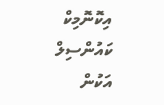އިކޮނޮމިކް ކައުންސިލް އަކުން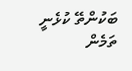ބަކުންތޭ ކުޅެނީ ތަމެން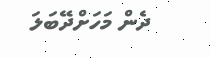ދެން މަހަށްދޭބަލަ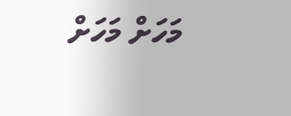މަހަށް މަހަށް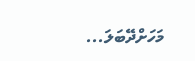މަހަށްދޭބަލަ...